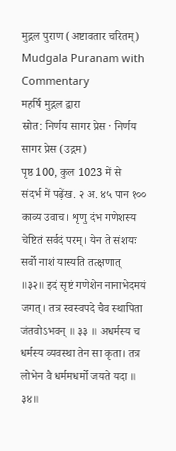मुद्गल पुराण (अष्टावतार चरितम्)
Mudgala Puranam with Commentary
महर्षि मुद्गल द्वारा
स्रोत: निर्णय सागर प्रेस · निर्णय सागर प्रेस (उद्गम)
पृष्ठ 100, कुल 1023 में से
संदर्भ में पढ़ेंख. २ अ. ४५ पान १०० काव्य उवाच। शृणु दंभ गणेशस्य चेष्टितं सर्वदं परम्। येन ते संशयः सर्वो नाशं यास्यति तत्क्षणात् ॥३२॥ इदं सृष्टं गणेशेन नानाभेदमयं जगत्। तत्र स्वस्वपदे चैव स्थापिता जंतवोऽभवन् ॥ ३३ ॥ अधर्मस्य च धर्मस्य व्यवस्था तेन सा कृता। तत्र लोभेन वै धर्ममधर्मो जयते यदा ॥ ३४॥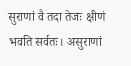सुराणां वै तदा तेजः क्षीणं भवति सर्वतः। असुराणां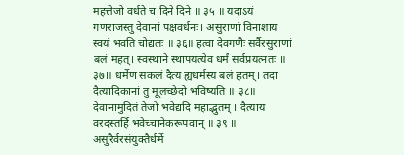महत्तेजो वर्धते च दिने दिने ॥ ३५ ॥ यदाऽयं गणराजस्तु देवानां पक्षवर्धनः। असुराणां विनाशाय स्वयं भवति चोद्यतः ॥ ३६॥ हत्वा देवगणैः सर्वैरसुराणां बलं महत्। स्वस्थाने स्थापयत्येव धर्मं सर्वप्रयत्नतः ॥ ३७॥ धर्मेण सकलं दैत्य ह्यधर्मस्य बलं हतम्। तदा दैत्यादिकानां तु मूलच्छेदो भविष्यति ॥ ३८॥ देवानामुदितं तेजो भवेद्यदि महाद्भुतम् । दैत्याय वरदस्तर्हि भवेच्चानेकरूपवान् ॥ ३९ ॥ असुरैर्वरसंयुक्तैर्धर्मे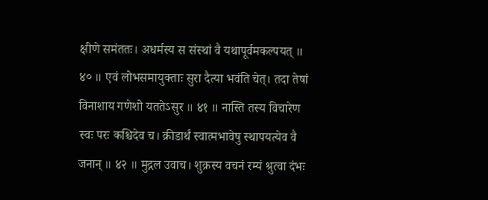क्षीणे समंततः। अधर्मस्य स संस्थां वै यथापूर्वमकल्पयत् ॥ ४० ॥ एवं लोभसमायुक्ताः सुरा दैत्या भवंति चेत्। तदा तेषां विनाशाय गणेशो यततेऽसुर ॥ ४१ ॥ नास्ति तस्य विचारेण स्वः परः कश्चिदेव च। क्रीडार्थं स्वात्मभावेषु स्थापयत्येव वै जनान् ॥ ४२ ॥ मुद्गल उवाच। शुक्रस्य वचनं रम्यं श्रुत्वा दंभः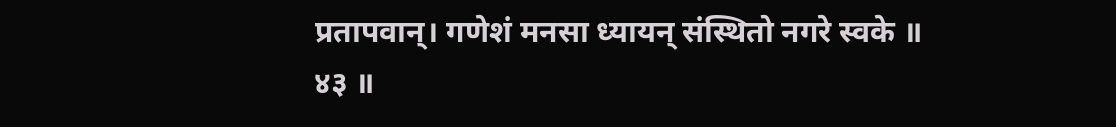प्रतापवान्। गणेशं मनसा ध्यायन् संस्थितो नगरे स्वके ॥ ४३ ॥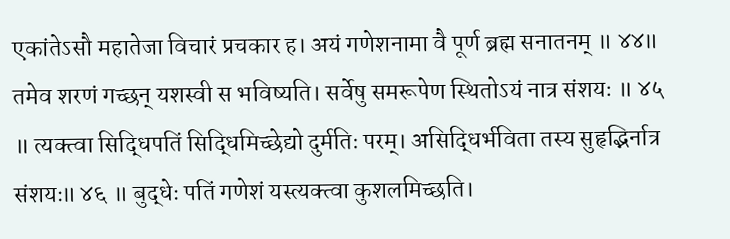एकांतेऽसौ महातेजा विचारं प्रचकार ह। अयं गणेशनामा वै पूर्ण ब्रह्म सनातनम् ॥ ४४॥ तमेव शरणं गच्छन् यशस्वी स भविष्यति। सर्वेषु समरूपेण स्थितोऽयं नात्र संशयः ॥ ४५ ॥ त्यक्त्वा सिद्धिपतिं सिद्धिमिच्छेद्यो दुर्मतिः परम्। असिद्धिर्भविता तस्य सुहृद्भिर्नात्र संशयः॥ ४६ ॥ बुद्धेः पतिं गणेशं यस्त्यक्त्वा कुशलमिच्छति।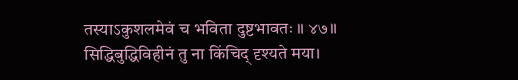तस्याऽकुशलमेवं च भविता दुष्टभावतः ॥ ४७॥ सिद्धिबुद्धिविहीनं तु ना किंचिद् दृश्यते मया।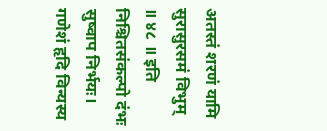अतस्तं शरणं यामि सुरासुरसमं विभुम् ॥ ४८ ॥ इति निश्चितसंकल्पो दंभः सुष्वाप निर्भयः। गणेशं हृदि विन्यस्य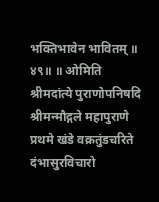भक्तिभावेन भावितम् ॥ ४९॥ ॥ ओमिति श्रीमदांत्ये पुराणोपनिषदि श्रीमन्मौद्गले महापुराणे प्रथमे खंडे वक्रतुंडचरिते दंभासुरविचारो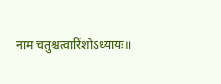नाम चतुश्चत्वारिंशोऽध्यायः॥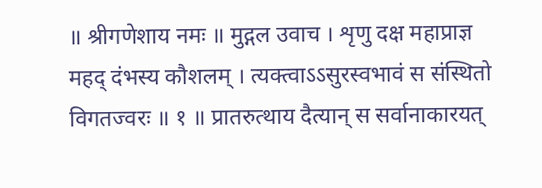॥ श्रीगणेशाय नमः ॥ मुद्गल उवाच । शृणु दक्ष महाप्राज्ञ महद् दंभस्य कौशलम् । त्यक्त्वाऽऽसुरस्वभावं स संस्थितो विगतज्वरः ॥ १ ॥ प्रातरुत्थाय दैत्यान् स सर्वानाकारयत्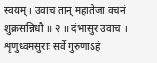स्वयम् । उवाच तान् महातेजा वचनं शुक्रसन्निधौ ॥ २ ॥ दंभासुर उवाच । शृणुध्वमसुराः सर्वे गुरुणाऽहं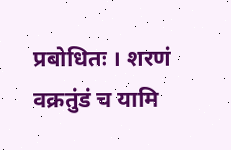प्रबोधितः । शरणं वक्रतुंडं च यामि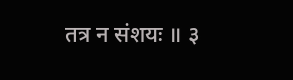तत्र न संशयः ॥ ३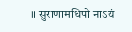॥ सुराणामधिपो नाऽयं